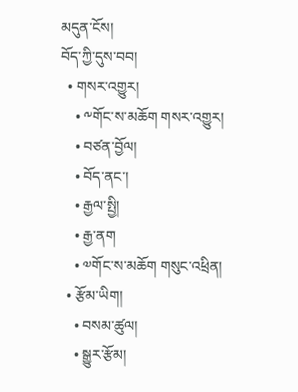མདུན་ངོས།
བོད་ཀྱི་དུས་བབ།
  • གསར་འགྱུར།
    • ༸གོང་ས་མཆོག གསར་འགྱུར།
    • བཙན་བྱོལ།
    • བོད་ནང་།
    • རྒྱལ་སྤྱི།
    • རྒྱ་ནག
    • ༧གོང་ས་མཆོག གསུང་འཕྲིན།
  • རྩོམ་ཡིག།
    • བསམ་ཚུལ།
    • སྒྱུར་རྩོམ།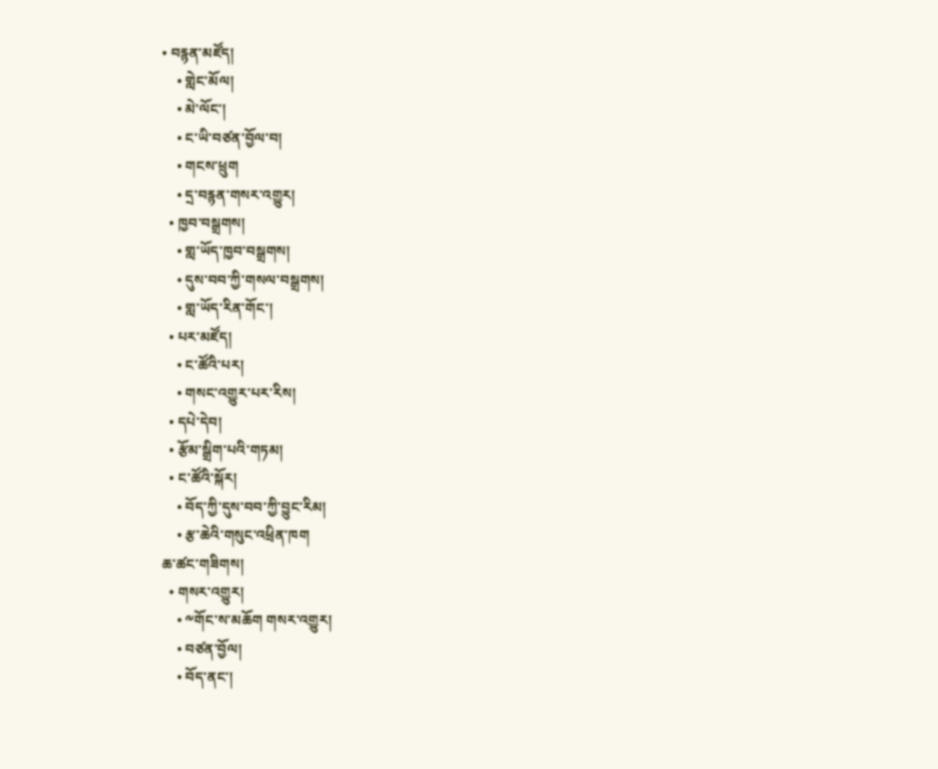• བརྙན་མཛོད།
    • གླེང་མོལ།
    • མེ་ལོང་།
    • ང་ཡི་བཙན་བྱོལ་བ།
    • གངས་ཕྲུག
    • དྲ་བརྙན་གསར་འགྱུར།
  • ཁྱབ་བསྒྲགས།
    • གླ་ཡོད་ཁྱབ་བསྒྲགས།
    • དུས་བབ་ཀྱི་གསལ་བསྒྲགས།
    • གླ་ཡོད་རིན་གོང་།
  • པར་མཛོད།
    • ང་ཚོའི་པར།
    • གསང་འགྱུར་པར་རིས།
  • དཔེ་དེབ།
  • རྩོམ་སྒྲིག་པའི་གཏམ།
  • ང་ཚོའི་སྐོར།
    • བོད་ཀྱི་དུས་བབ་ཀྱི་བྱུང་རིམ།
    • རྩ་ཆེའི་གསུང་འཕྲིན་ཁག
ཆ་ཚང་གཟིགས།
  • གསར་འགྱུར།
    • ༸གོང་ས་མཆོག གསར་འགྱུར།
    • བཙན་བྱོལ།
    • བོད་ནང་།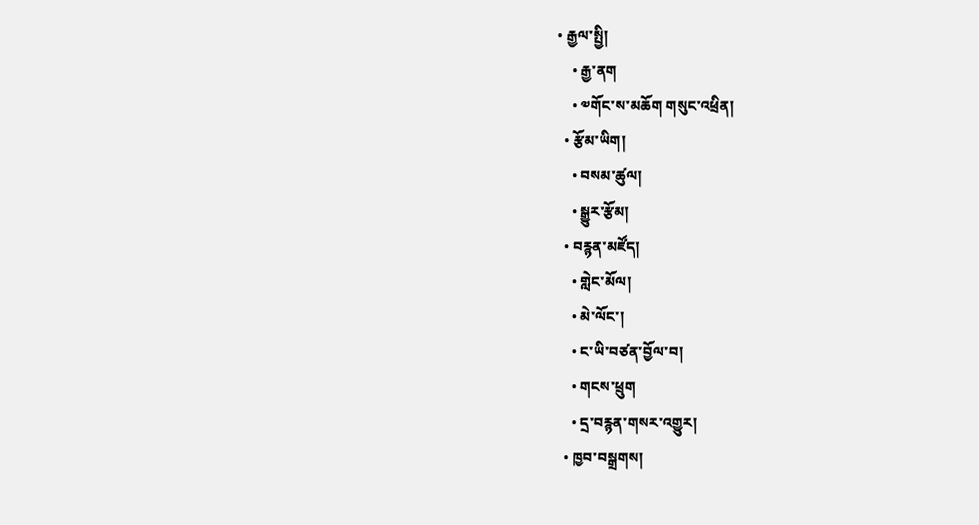• རྒྱལ་སྤྱི།
    • རྒྱ་ནག
    • ༧གོང་ས་མཆོག གསུང་འཕྲིན།
  • རྩོམ་ཡིག།
    • བསམ་ཚུལ།
    • སྒྱུར་རྩོམ།
  • བརྙན་མཛོད།
    • གླེང་མོལ།
    • མེ་ལོང་།
    • ང་ཡི་བཙན་བྱོལ་བ།
    • གངས་ཕྲུག
    • དྲ་བརྙན་གསར་འགྱུར།
  • ཁྱབ་བསྒྲགས།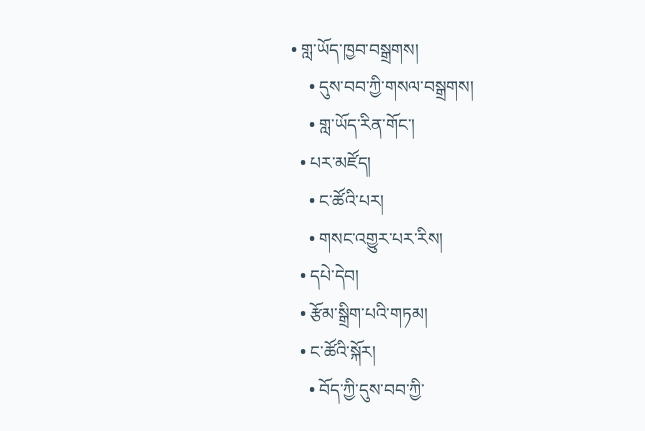• གླ་ཡོད་ཁྱབ་བསྒྲགས།
    • དུས་བབ་ཀྱི་གསལ་བསྒྲགས།
    • གླ་ཡོད་རིན་གོང་།
  • པར་མཛོད།
    • ང་ཚོའི་པར།
    • གསང་འགྱུར་པར་རིས།
  • དཔེ་དེབ།
  • རྩོམ་སྒྲིག་པའི་གཏམ།
  • ང་ཚོའི་སྐོར།
    • བོད་ཀྱི་དུས་བབ་ཀྱི་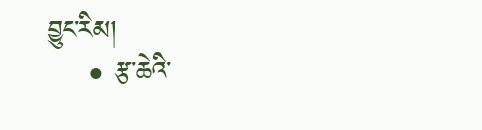བྱུང་རིམ།
    • རྩ་ཆེའི་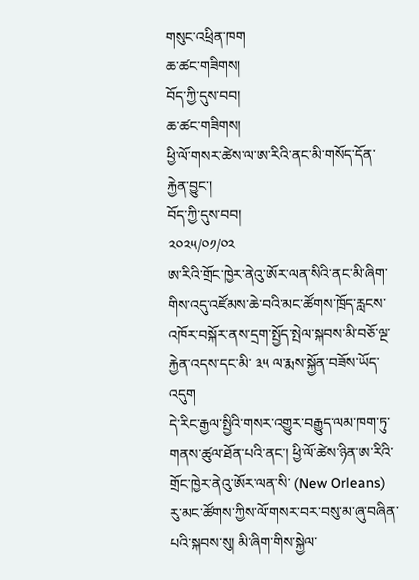གསུང་འཕྲིན་ཁག
ཆ་ཚང་གཟིགས།
བོད་ཀྱི་དུས་བབ།
ཆ་ཚང་གཟིགས།
ཕྱི་ལོ་གསར་ཚེས་ལ་ཨ་རིའི་ནང་མི་གསོད་དོན་རྐྱེན་བྱུང་།
བོད་ཀྱི་དུས་བབ།
༢༠༢༥/༠༡/༠༢
ཨ་རིའི་གྲོང་ཁྱེར་ནེའུ་ཨོར་ལན་སིའི་ནང་མི་ཞིག་གིས་འདུ་འཛོམས་ཆེ་བའི་མང་ཚོགས་ཁྲོད་རླངས་འཁོར་བསྐོར་ནས་དྲག་སྤྱོད་སྤེལ་སྐབས་མི་བཅོ་ལྔ་རྐྱེན་འདས་དང་མི་ ༣༥ ལ་རྨས་སྐྱོན་བཟོས་ཡོད་འདུག
དེ་རིང་རྒྱལ་སྤྱིའི་གསར་འགྱུར་བརྒྱུད་ལམ་ཁག་ཏུ་གནས་ཚུལ་ཐོན་པའི་ནང་། ཕྱི་ལོ་ཚེས་ཉིན་ཨ་རིའི་གྲོང་ཁྱེར་ནེའུ་ཨོར་ལན་སི་ (New Orleans) རུ་མང་ཚོགས་ཀྱིས་ལོ་གསར་བར་བསུ་མ་ཞུ་བཞིན་པའི་སྐབས་སུ། མི་ཞིག་གིས་སྐྱེལ་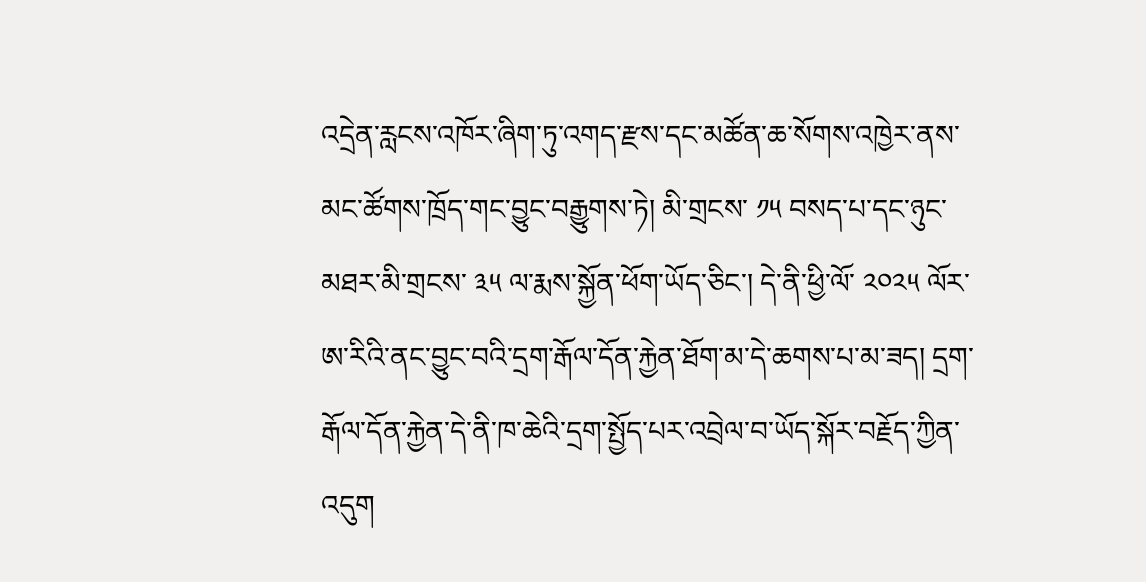འདྲེན་རླངས་འཁོར་ཞིག་ཏུ་འགད་རྫས་དང་མཚོན་ཆ་སོགས་འཁྱེར་ནས་མང་ཚོགས་ཁྲོད་གང་བྱུང་བརྒྱུགས་ཏེ། མི་གྲངས་ ༡༥ བསད་པ་དང་ཉུང་མཐར་མི་གྲངས་ ༣༥ ལ་རྨས་སྐྱོན་ཕོག་ཡོད་ཅིང་། དེ་ནི་ཕྱི་ལོ་ ༢༠༢༥ ལོར་ཨ་རིའི་ནང་བྱུང་བའི་དྲག་རྒོལ་དོན་རྐྱེན་ཐོག་མ་དེ་ཆགས་པ་མ་ཟད། དྲག་རྒོལ་དོན་རྐྱེན་དེ་ནི་ཁ་ཆེའི་དྲག་སྤྱོད་པར་འབྲེལ་བ་ཡོད་སྐོར་བརྗོད་ཀྱིན་འདུག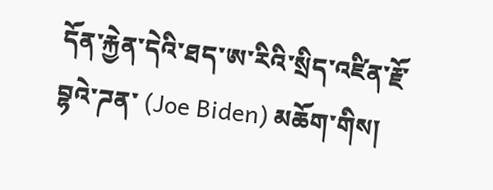དོན་རྐྱེན་དེའི་ཐད་ཨ་རིའི་སྲིད་འཛིན་རྗོ་བྷའེ་ཌན་ (Joe Biden) མཆོག་གིས།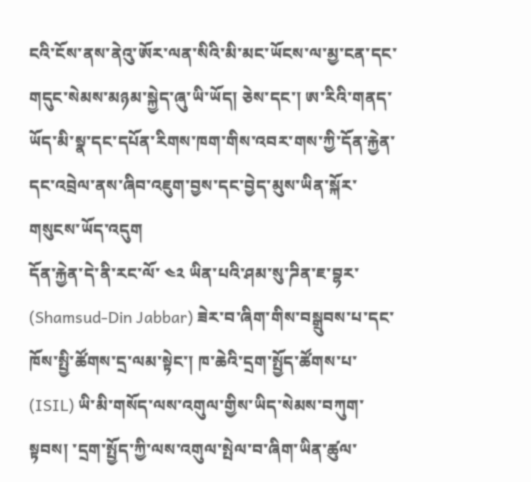ངའི་ངོས་ནས་ནེའུ་ཨོར་ལན་སིའི་མི་མང་ཡོངས་ལ་མྱ་ངན་དང་གདུང་སེམས་མཉམ་སྐྱེད་ཞུ་ཡི་ཡོད། ཅེས་དང་། ཨ་རིའི་གནད་ཡོད་མི་སྣ་དང་དཔོན་རིགས་ཁག་གིས་འབར་གས་ཀྱི་དོན་རྐྱེན་དང་འབྲེལ་ནས་ཞིབ་འཇུག་བྱས་དང་བྱེད་མུས་ཡིན་སྐོར་གསུངས་ཡོད་འདུག
དོན་རྐྱེན་དེ་ནི་རང་ལོ་ ༤༢ ཡིན་པའི་ཤམ་སུ་ཌིན་ཇ་བྷར་ (Shamsud-Din Jabbar) ཟེར་བ་ཞིག་གིས་བསྒྲུབས་པ་དང་ཁོས་སྤྱི་ཚོགས་དྲ་ལམ་སྟེང་། ཁ་ཆེའི་དྲག་སྤྱོད་ཚོགས་པ་ (ISIL) ཡི་མི་གསོད་ལས་འགུལ་གྱིས་ཡིད་སེམས་བཀུག་སྟབས། ་དྲག་སྤྱོད་ཀྱི་ལས་འགུལ་སྤེལ་བ་ཞིག་ཡིན་ཚུལ་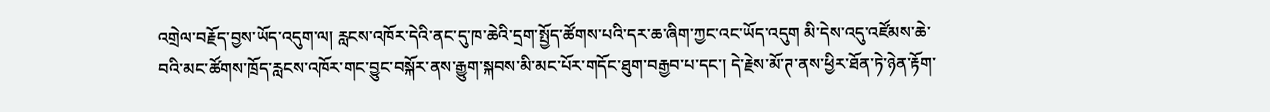འགྲེལ་བརྗོད་བྱས་ཡོད་འདུག་ལ། རླངས་འཁོར་དེའི་ནང་དུ་ཁ་ཆེའི་དྲག་སྤྱོད་ཚོགས་པའི་དར་ཆ་ཞིག་ཀྱང་འང་ཡོད་འདུག མི་དེས་འདུ་འཛོམས་ཆེ་བའི་མང་ཚོགས་ཁྲོད་རླངས་འཁོར་གང་བྱུང་བསྐོར་ནས་རྒྱུག་སྐབས་མི་མང་པོར་གདོང་ཐུག་བརྒྱབ་པ་དང་། དེ་རྗེས་མོ་ཊ་ནས་ཕྱིར་ཐོན་ཏེ་ཉེན་རྟོག་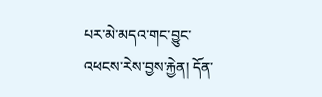པར་མེ་མདའ་གང་བྱུང་འཕངས་རེས་བྱས་རྐྱེན། དོན་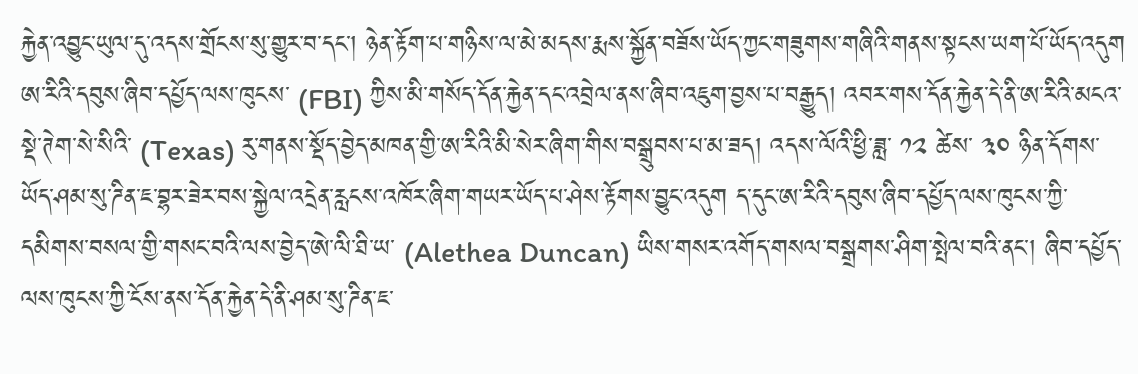རྐྱེན་འབྱུང་ཡུལ་དུ་འདས་གྲོངས་སུ་གྱུར་བ་དང་། ཉེན་རྟོག་པ་གཉིས་ལ་མེ་མདས་རྨས་སྐྱོན་བཟོས་ཡོད་ཀྱང་གཟུགས་གཞིའི་གནས་སྟངས་ཡག་པོ་ཡོད་འདུག
ཨ་རིའི་དབུས་ཞིབ་དཔྱོད་ལས་ཁུངས་ (FBI) ཀྱིས་མི་གསོད་དོན་རྐྱེན་དང་འབྲེལ་ནས་ཞིབ་འཇུག་བྱས་པ་བརྒྱུད། འབར་གས་དོན་རྐྱེན་དེ་ནི་ཨ་རིའི་མངའ་སྡེ་ཊེག་སེ་སིའི་ (Texas) རུ་གནས་སྡོད་བྱེད་མཁན་གྱི་ཨ་རིའི་མི་སེར་ཞིག་གིས་བསྒྲུབས་པ་མ་ཟད། འདས་ལོའི་ཕྱི་ཟླ་ ༡༢ ཚེས་ ༣༠ ཉིན་དོགས་ཡོད་ཤམ་སུ་ཌིན་ཇ་བྷར་ཟེར་བས་སྐྱེལ་འདྲེན་རླངས་འཁོར་ཞིག་གཡར་ཡོད་པ་ཤེས་རྟོགས་བྱུང་འདུག ད་དུང་ཨ་རིའི་དབུས་ཞིབ་དཔྱོད་ལས་ཁུངས་ཀྱི་དམིགས་བསལ་གྱི་གསང་བའི་ལས་བྱེད་ཨེ་ལི་ཐི་ཡ་ (Alethea Duncan) ཡིས་གསར་འགོད་གསལ་བསྒྲགས་ཤིག་སྤེལ་བའི་ནང་། ཞིབ་དཔྱོད་ལས་ཁུངས་ཀྱི་ངོས་ནས་དོན་རྐྱེན་དེ་ནི་ཤམ་སུ་ཌིན་ཇ་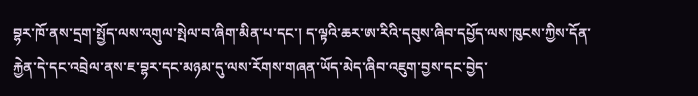བྷར་ཁོ་ནས་དྲག་སྤྱོད་ལས་འགུལ་སྤེལ་བ་ཞིག་མིན་པ་དང་། ད་ལྟའི་ཆར་ཨ་རིའི་དབུས་ཞིབ་དཔྱོད་ལས་ཁུངས་ཀྱིས་དོན་རྐྱེན་དེ་དང་འབྲེལ་ནས་ཇ་བྷར་དང་མཉམ་དུ་ལས་རོགས་གཞན་ཡོད་མེད་ཞིབ་འཇུག་བྱས་དང་བྱེད་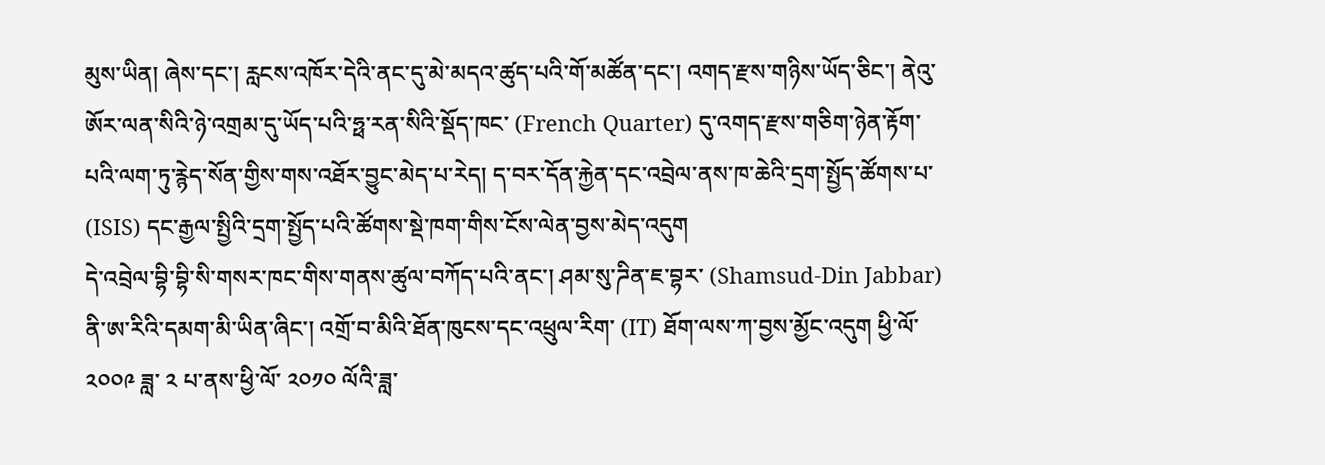མུས་ཡིན། ཞེས་དང་། རླངས་འཁོར་དེའི་ནང་དུ་མེ་མདའ་ཚུད་པའི་གོ་མཚོན་དང་། འགད་རྫས་གཉིས་ཡོད་ཅིང་། ནེའུ་ཨོར་ལན་སིའི་ཉེ་འགྲམ་དུ་ཡོད་པའི་ཧྥ་རན་སིའི་སྡོད་ཁང་ (French Quarter) དུ་འགད་རྫས་གཅིག་ཉེན་རྟོག་པའི་ལག་ཏུ་རྙེད་སོན་གྱིས་གས་འཐོར་བྱུང་མེད་པ་རེད། ད་བར་དོན་རྐྱེན་དང་འབྲེལ་ནས་ཁ་ཆེའི་དྲག་སྤྱོད་ཚོགས་པ་ (ISIS) དང་རྒྱལ་སྤྱིའི་དྲག་སྤྱོད་པའི་ཚོགས་སྡེ་ཁག་གིས་ངོས་ལེན་བྱས་མེད་འདུག
དེ་འབྲེལ་བྷི་བྷི་སི་གསར་ཁང་གིས་གནས་ཚུལ་བཀོད་པའི་ནང་། ཤམ་སུ་ཌིན་ཇ་བྷར་ (Shamsud-Din Jabbar) ནི་ཨ་རིའི་དམག་མི་ཡིན་ཞིང་། འགྲོ་བ་མིའི་ཐོན་ཁུངས་དང་འཕྲུལ་རིག་ (IT) ཐོག་ལས་ཀ་བྱས་མྱོང་འདུག ཕྱི་ལོ་ ༢༠༠༩ ཟླ་ ༢ པ་ནས་ཕྱི་ལོ་ ༢༠༡༠ ལོའི་ཟླ་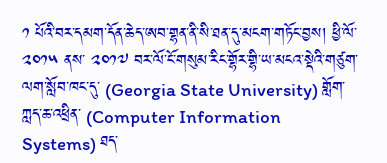༡ པོའི་བར་དམག་དོན་ཆེད་ཨབ་གྷན་ནི་སི་ཐན་དུ་མངག་གཏོང་བྱས། ཕྱི་ལོ་ ༢༠༡༥ ནས་ ༢༠༡༧ བར་ལོ་ངོ་གསུམ་རིང་གྷོར་གྷི་ཡ་མངའ་སྡེའི་གཙུག་ལག་སློབ་ཁང་དུ་ (Georgia State University) གློག་ཀླད་ཆ་འཕྲིན་ (Computer Information Systems) ཐད་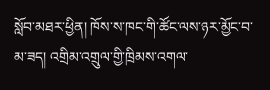སློབ་མཐར་ཕྱིན། ཁོས་ས་ཁང་གི་ཚོང་ལས་ཉར་མྱོང་བ་མ་ཟད། འགྲིམ་འགྲུལ་གྱི་ཁྲིམས་འགལ་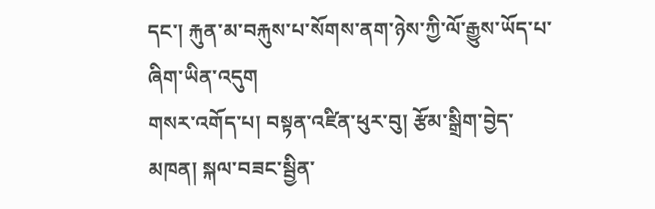དང་། རྐུན་མ་བརྐུས་པ་སོགས་ནག་ཉེས་ཀྱི་ལོ་རྒྱུས་ཡོད་པ་ཞིག་ཡིན་འདུག
གསར་འགོད་པ། བསྟན་འཛིན་ཕུར་བུ། རྩོམ་སྒྲིག་བྱེད་མཁན། སྐལ་བཟང་སྦྱིན་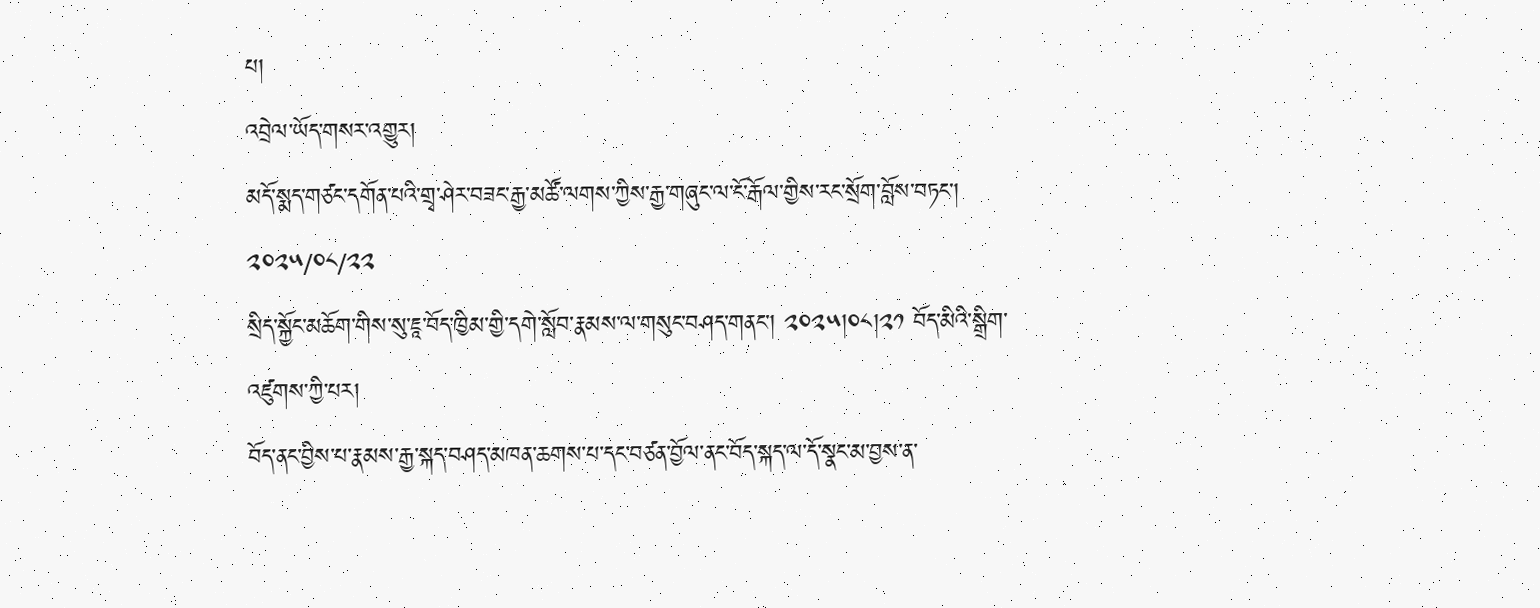པ།
འབྲེལ་ཡོད་གསར་འགྱུར།
མདོ་སྨད་གཙང་དགོན་པའི་གྲྭ་ཤེར་བཟང་རྒྱ་མཚོ་ལགས་ཀྱིས་རྒྱ་གཞུང་ལ་ངོ་རྒོལ་གྱིས་རང་སྲོག་བློས་བཏང་།
༢༠༢༥/༠༨/༢༢
སྲིད་སྐྱོང་མཆོག་གིས་སུ་ཇཱ་བོད་ཁྱིམ་གྱི་དགེ་སློབ་རྣམས་ལ་གསུང་བཤད་གནང་། ༢༠༢༥།༠༨།༢༡ བོད་མིའི་སྒྲིག་འཛུགས་ཀྱི་པར།
བོད་ནང་བྱིས་པ་རྣམས་རྒྱ་སྐད་བཤད་མཁན་ཆགས་པ་དང་བཙན་བྱོལ་ནང་བོད་སྐད་ལ་དོ་སྣང་མ་བྱས་ན་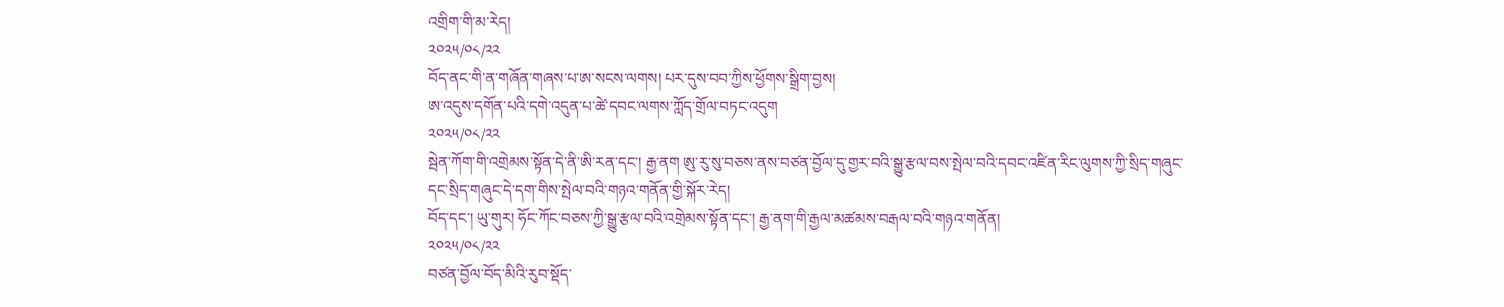འགྲིག་གི་མ་རེད།
༢༠༢༥/༠༨/༢༢
བོད་ནང་གི་ན་གཞོན་གཞས་པ་ཨ་སངས་ལགས། པར་དུས་བབ་ཀྱིས་ཕྱོགས་སྒྲིག་བྱས།
ཨ་འདུས་དགོན་པའི་དགེ་འདུན་པ་ཚེ་དབང་ལགས་ཀློད་གྲོལ་བཏང་འདུག
༢༠༢༥/༠༨/༢༢
སྦེན་ཀོག་གི་འགྲེམས་སྟོན་དེ་ནི་ཨི་རན་དང་། རྒྱ་ནག ཨུ་རུ་སུ་བཅས་ནས་བཙན་བྱོལ་དུ་གྱར་བའི་སྒྱུ་རྩལ་བས་སྤེལ་བའི་དབང་འཛིན་རིང་ལུགས་ཀྱི་སྲིད་གཞུང་དང་སྲིད་གཞུང་དེ་དག་གིས་སྤེལ་བའི་གཉའ་གནོན་གྱི་སྐོར་རེད།
བོད་དང་། ཡུ་གུར། ཧོང་ཀོང་བཅས་ཀྱི་སྒྱུ་རྩལ་བའི་འགྲེམས་སྟོན་དང་། རྒྱ་ནག་གི་རྒྱལ་མཚམས་བརྒལ་བའི་གཉའ་གནོན།
༢༠༢༥/༠༨/༢༢
བཙན་བྱོལ་བོད་མིའི་རུབ་སྡོད་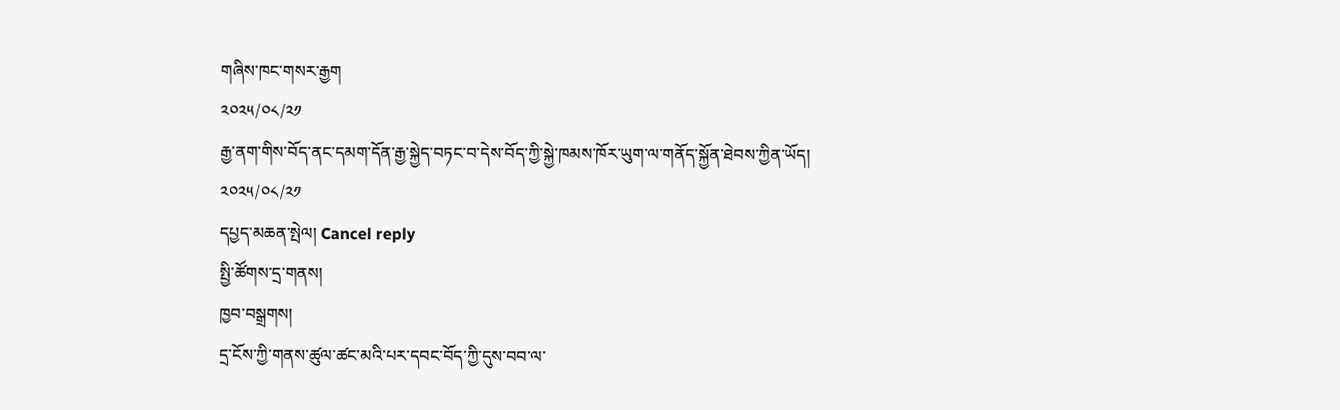གཞིས་ཁང་གསར་རྒྱག
༢༠༢༥/༠༨/༢༡
རྒྱ་ནག་གིས་བོད་ནང་དམག་དོན་རྒྱ་སྐྱེད་བཏང་བ་དེས་བོད་ཀྱི་སྐྱེ་ཁམས་ཁོར་ཡུག་ལ་གནོད་སྐྱོན་ཐེབས་ཀྱིན་ཡོད།
༢༠༢༥/༠༨/༢༡
དཔྱད་མཆན་སྤེལ། Cancel reply
སྤྱི་ཚོགས་དྲ་གནས།
ཁྱབ་བསྒྲགས།
དྲ་ངོས་ཀྱི་གནས་ཚུལ་ཚང་མའི་པར་དབང་བོད་ཀྱི་དུས་བབ་ལ་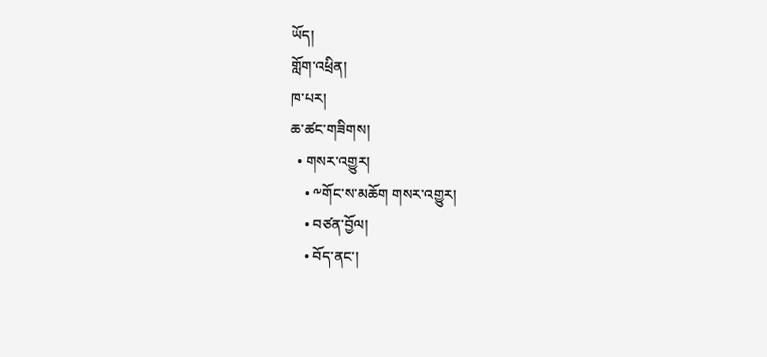ཡོད།
གློག་འཕྲིན།
ཁ་པར།
ཆ་ཚང་གཟིགས།
  • གསར་འགྱུར།
    • ༸གོང་ས་མཆོག གསར་འགྱུར།
    • བཙན་བྱོལ།
    • བོད་ནང་།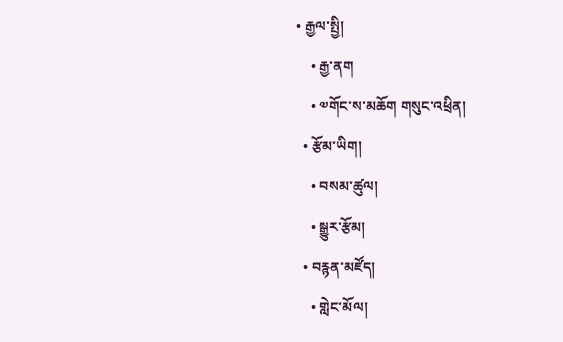• རྒྱལ་སྤྱི།
    • རྒྱ་ནག
    • ༧གོང་ས་མཆོག གསུང་འཕྲིན།
  • རྩོམ་ཡིག།
    • བསམ་ཚུལ།
    • སྒྱུར་རྩོམ།
  • བརྙན་མཛོད།
    • གླེང་མོལ།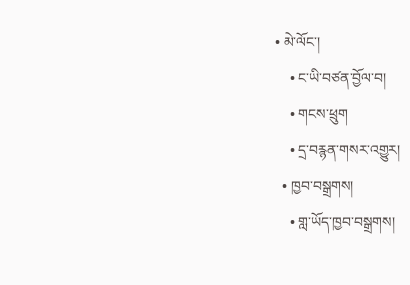• མེ་ལོང་།
    • ང་ཡི་བཙན་བྱོལ་བ།
    • གངས་ཕྲུག
    • དྲ་བརྙན་གསར་འགྱུར།
  • ཁྱབ་བསྒྲགས།
    • གླ་ཡོད་ཁྱབ་བསྒྲགས།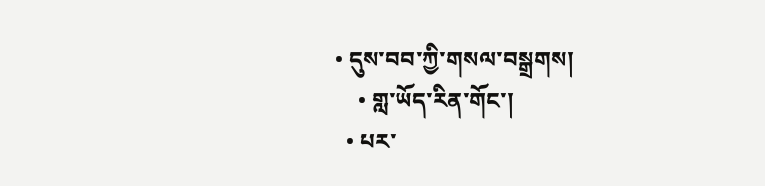• དུས་བབ་ཀྱི་གསལ་བསྒྲགས།
    • གླ་ཡོད་རིན་གོང་།
  • པར་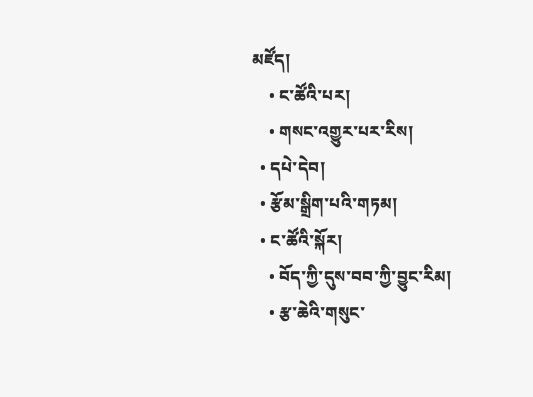མཛོད།
    • ང་ཚོའི་པར།
    • གསང་འགྱུར་པར་རིས།
  • དཔེ་དེབ།
  • རྩོམ་སྒྲིག་པའི་གཏམ།
  • ང་ཚོའི་སྐོར།
    • བོད་ཀྱི་དུས་བབ་ཀྱི་བྱུང་རིམ།
    • རྩ་ཆེའི་གསུང་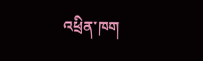འཕྲིན་ཁག